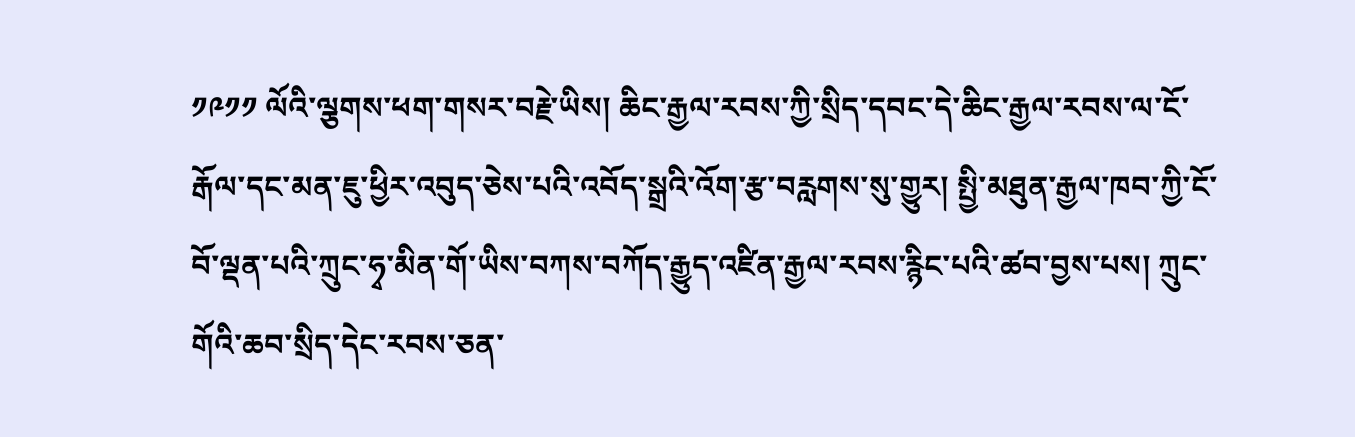༡༩༡༡ ལོའི་ལྕགས་ཕག་གསར་བརྗེ་ཡིས། ཆིང་རྒྱལ་རབས་ཀྱི་སྲིད་དབང་དེ་ཆིང་རྒྱལ་རབས་ལ་ངོ་རྒོལ་དང་མན་ཇུ་ཕྱིར་འབུད་ཅེས་པའི་འབོད་སྒྲའི་འོག་རྩ་བརླགས་སུ་གྱུར། སྤྱི་མཐུན་རྒྱལ་ཁབ་ཀྱི་ངོ་བོ་ལྡན་པའི་ཀྲུང་ཧྭ་མིན་གོ་ཡིས་བཀས་བཀོད་རྒྱུད་འཛིན་རྒྱལ་རབས་རྙིང་པའི་ཚབ་བྱས་པས། ཀྲུང་གོའི་ཆབ་སྲིད་དེང་རབས་ཅན་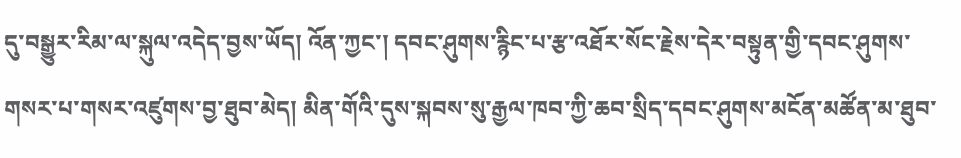དུ་བསྒྱུར་རིམ་ལ་སྐུལ་འདེད་བྱས་ཡོད། འོན་ཀྱང་། དབང་ཤུགས་རྙིང་པ་རྩ་འཐོར་སོང་རྗེས་དེར་བསྟུན་གྱི་དབང་ཤུགས་གསར་པ་གསར་འཛུགས་བྱ་ཐུབ་མེད། མིན་གོའི་དུས་སྐབས་སུ་རྒྱལ་ཁབ་ཀྱི་ཆབ་སྲིད་དབང་ཤུགས་མངོན་མཚོན་མ་ཐུབ་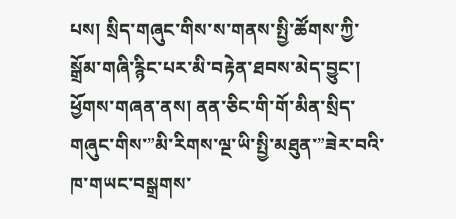པས། སྲིད་གཞུང་གིས་ས་གནས་སྤྱི་ཚོགས་ཀྱི་སྒྲོམ་གཞི་རྙིང་པར་མི་བརྟེན་ཐབས་མེད་བྱུང་། ཕྱོགས་གཞན་ནས། ནན་ཅིང་གི་གོ་མིན་སྲིད་གཞུང་གིས་”མི་རིགས་ལྔ་ཡི་སྤྱི་མཐུན་”ཟེར་བའི་ཁ་གཡང་བསྒྲགས་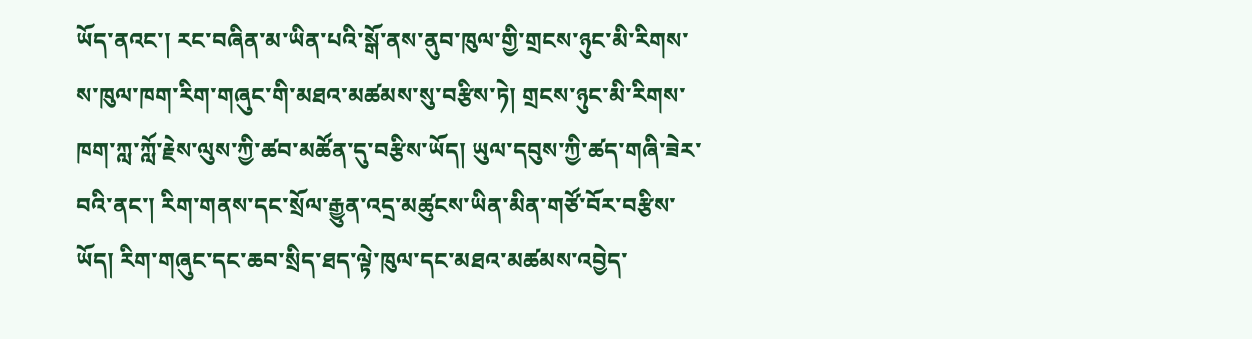ཡོད་ནའང་། རང་བཞིན་མ་ཡིན་པའི་སྒོ་ནས་ནུབ་ཁུལ་གྱི་གྲངས་ཉུང་མི་རིགས་ས་ཁུལ་ཁག་རིག་གཞུང་གི་མཐའ་མཚམས་སུ་བརྩིས་ཏེ། གྲངས་ཉུང་མི་རིགས་ཁག་ཀླ་ཀློ་རྗེས་ལུས་ཀྱི་ཚབ་མཚོན་དུ་བརྩིས་ཡོད། ཡུལ་དབུས་ཀྱི་ཚད་གཞི་ཟེར་བའི་ནང་། རིག་གནས་དང་སྲོལ་རྒྱུན་འདྲ་མཚུངས་ཡིན་མིན་གཙོ་བོར་བརྩིས་ཡོད། རིག་གཞུང་དང་ཆབ་སྲིད་ཐད་ལྟེ་ཁུལ་དང་མཐའ་མཚམས་འབྱེད་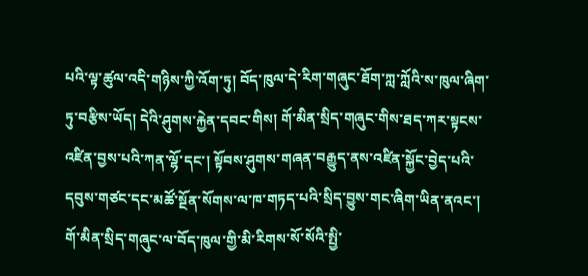པའི་ལྟ་ཚུལ་འདི་གཉིས་ཀྱི་འོག་ཏུ། བོད་ཁུལ་དེ་རིག་གཞུང་ཐོག་ཀླ་ཀློའི་ས་ཁུལ་ཞིག་ཏུ་བརྩིས་ཡོད། དེའི་ཤུགས་རྐྱེན་དབང་གིས། གོ་མིན་སྲིད་གཞུང་གིས་ཐད་ཀར་སྟངས་འཛིན་བྱས་པའི་ཀན་ལྷོ་དང་། སྟོབས་ཤུགས་གཞན་བརྒྱུད་ནས་འཛིན་སྐྱོང་བྱེད་པའི་དབུས་གཙང་དང་མཚོ་སྔོན་སོགས་ལ་ཁ་གཏད་པའི་སྲིད་བྱུས་གང་ཞིག་ཡིན་ནའང་། གོ་མིན་སྲིད་གཞུང་ལ་བོད་ཁུལ་གྱི་མི་རིགས་སོ་སོའི་སྤྱི་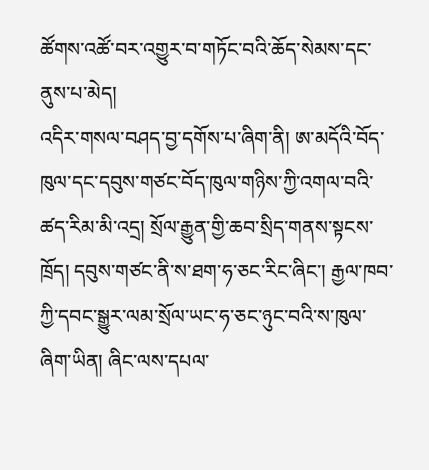ཚོགས་འཚོ་བར་འགྱུར་བ་གཏོང་བའི་ཆོད་སེམས་དང་ནུས་པ་མེད།
འདིར་གསལ་བཤད་བྱ་དགོས་པ་ཞིག་ནི། ཨ་མདོའི་བོད་ཁུལ་དང་དབུས་གཙང་བོད་ཁུལ་གཉིས་ཀྱི་འགལ་བའི་ཚད་རིམ་མི་འདྲ། སྲོལ་རྒྱུན་གྱི་ཆབ་སྲིད་གནས་སྟངས་ཁྲོད། དབུས་གཙང་ནི་ས་ཐག་ཧ་ཅང་རིང་ཞིང་། རྒྱལ་ཁབ་ཀྱི་དབང་སྒྱུར་ལམ་སྲོལ་ཡང་ཧ་ཅང་ཉུང་བའི་ས་ཁུལ་ཞིག་ཡིན། ཞིང་ལས་དཔལ་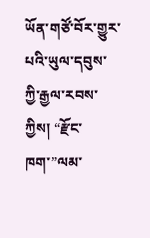ཡོན་གཙོ་བོར་གྱུར་པའི་ཡུལ་དབུས་ཀྱི་རྒྱལ་རབས་ཀྱིས། “རྫོང་ཁག་”ལམ་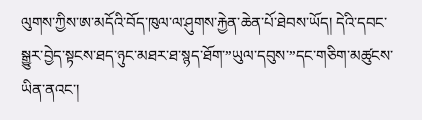ལུགས་ཀྱིས་ཨ་མདོའི་བོད་ཁུལ་ལ་ཤུགས་རྐྱེན་ཆེན་པོ་ཐེབས་ཡོད། དེའི་དབང་སྒྱུར་བྱེད་སྟངས་ཐད་ཉུང་མཐར་ཐ་སྙད་ཐོག་”ཡུལ་དབུས་”དང་གཅིག་མཚུངས་ཡིན་ནའང་།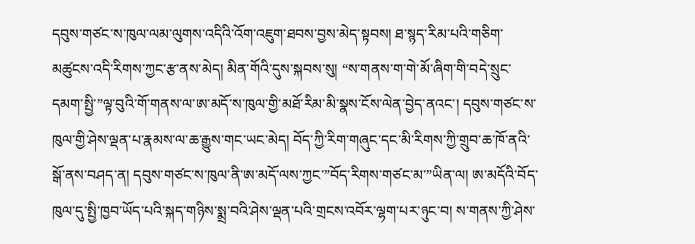དབུས་གཙང་ས་ཁུལ་ལམ་ལུགས་འདིའི་འོག་འཇུག་ཐབས་བྱས་མེད་སྟབས། ཐ་སྙད་རིམ་པའི་གཅིག་མཚུངས་འདི་རིགས་ཀྱང་རྩ་ནས་མེད། མིན་གོའི་དུས་སྐབས་སུ། “ས་གནས་ག་གེ་མོ་ཞིག་གི་བདེ་སྲུང་དམག་སྤྱི་”ལྟ་བུའི་གོ་གནས་ལ་ཨ་མདོ་ས་ཁུལ་གྱི་མཐོ་རིམ་མི་སྣས་ངོས་ལེན་བྱེད་ནའང་། དབུས་གཙང་ས་ཁུལ་གྱི་ཤེས་ལྡན་པ་རྣམས་ལ་ཆ་རྒྱུས་གང་ཡང་མེད། བོད་ཀྱི་རིག་གཞུང་དང་མི་རིགས་ཀྱི་གྲུབ་ཆ་ཁོ་ནའི་སྒོ་ནས་བཤད་ན། དབུས་གཙང་ས་ཁུལ་ནི་ཨ་མདོ་ལས་ཀྱང་”བོད་རིགས་གཙང་མ་”ཡིན་ལ། ཨ་མདོའི་བོད་ཁུལ་དུ་སྤྱི་ཁྱབ་ཡོད་པའི་སྐད་གཉིས་སྨྲ་བའི་ཤེས་ལྡན་པའི་གྲངས་འབོར་ལྷག་པར་ཉུང་བ། ས་གནས་ཀྱི་ཤེས་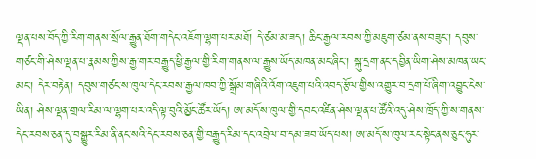ལྡན་པས་བོད་ཀྱི་རིག་གནས་སྲོལ་རྒྱུན་ཐོག་གདེང་འཇོག་ལྷག་པར་མཐོ། དེ་ཙམ་མ་ཟད། ཆིང་རྒྱལ་རབས་ཀྱི་མཇུག་ཙམ་ནས་བཟུང་། དབུས་གཙང་གི་ཤེས་ལྡན་པ་རྣམས་ཀྱིས་རྒྱ་གར་བརྒྱུད་ཕྱི་རྒྱལ་གྱི་རིག་གནས་ལ་རྒྱུས་ཡོད་མཁན་མང་ཞིང་། སྐུ་དྲག་ནང་དབྱིན་ཡིག་ཤེས་མཁན་ཡང་མང་། དེར་བརྟེན། དབུས་གཙང་ས་ཁུལ་དེང་རབས་རྒྱལ་ཁབ་ཀྱི་སྒྲོམ་གཞིའི་འོག་འཇུག་པའི་འབད་རྩོལ་གྱིས་འགྱུར་བ་དྲག་པོ་ཞིག་འབྱུང་ངེས་ཡིན། ཤེས་ལྡན་གྲལ་རིམ་ལ་ལྷག་པར་འདི་ལྟ་བུའི་མྱོང་ཚོར་ཡོད། ཨ་མདོ་ས་ཁུལ་གྱི་དབང་འཛིན་ཤེས་ལྡན་པ་ཚོའི་འདུ་ཤེས་ཁྲོད་ཀྱི་ས་གནས་དེང་རབས་ཅན་དུ་བསྒྱུར་རིམ་ནི་ནང་སའི་དེང་རབས་ཅན་གྱི་བརྒྱུད་རིམ་དང་འབྲེལ་བ་དམ་ཟབ་ཡོད་པས། ཨ་མདོ་ས་ཁུལ་རང་སྟེང་ནས་ཅུང་ཧུར་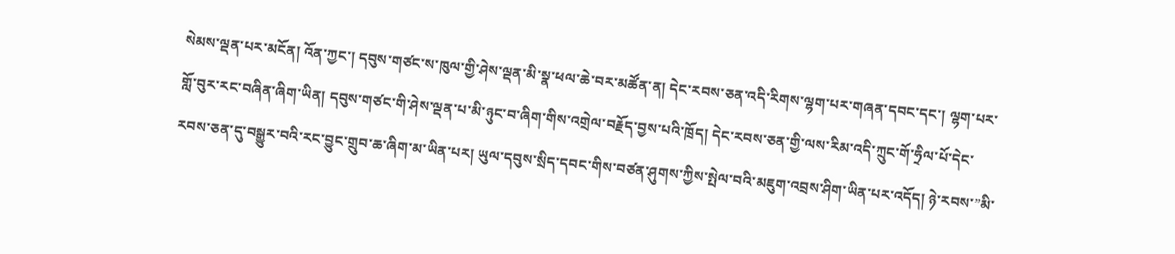སེམས་ལྡན་པར་མངོན། འོན་ཀྱང་། དབུས་གཙང་ས་ཁུལ་གྱི་ཤེས་ལྡན་མི་སྣ་ཕལ་ཆེ་བར་མཚོན་ན། དེང་རབས་ཅན་འདི་རིགས་ལྷག་པར་གཞན་དབང་དང་། ལྷག་པར་གློ་བུར་རང་བཞིན་ཞིག་ཡིན། དབུས་གཙང་གི་ཤེས་ལྡན་པ་མི་ཉུང་བ་ཞིག་གིས་འགྲེལ་བརྗོད་བྱས་པའི་ཁྲོད། དེང་རབས་ཅན་གྱི་ལས་རིམ་འདི་ཀྲུང་གོ་ཧྲིལ་པོ་དེང་རབས་ཅན་དུ་བསྒྱུར་བའི་རང་བྱུང་གྲུབ་ཆ་ཞིག་མ་ཡིན་པར། ཡུལ་དབུས་སྲིད་དབང་གིས་བཙན་ཤུགས་ཀྱིས་སྤེལ་བའི་མཇུག་འབྲས་ཤིག་ཡིན་པར་འདོད། ཉེ་རབས་”མི་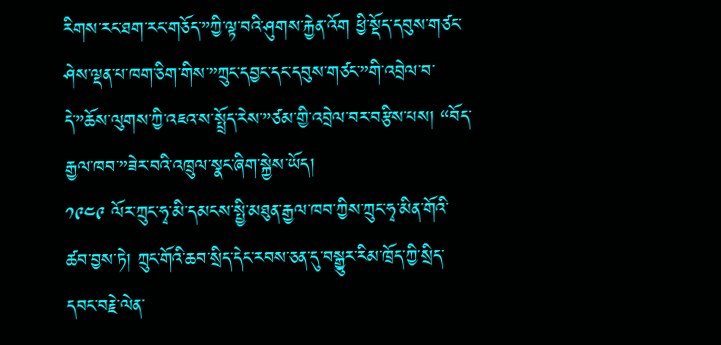རིགས་རང་ཐག་རང་གཅོད་”ཀྱི་ལྟ་བའི་ཤུགས་རྐྱེན་འོག ཕྱི་སྡོད་དབུས་གཙང་ཤེས་ལྡན་པ་ཁག་ཅིག་གིས་”ཀྲུང་དབྱང་དང་དབུས་གཙང་”གི་འབྲེལ་བ་དེ་”ཆོས་ལུགས་ཀྱི་འཇའ་ས་སྤྲོད་རེས་”ཙམ་གྱི་འབྲེལ་བར་བརྩིས་པས། “བོད་རྒྱལ་ཁབ་”ཟེར་བའི་འཁྲུལ་སྣང་ཞིག་སྐྱེས་ཡོད།
༡༩༤༩ ལོར་ཀྲུང་ཧྭ་མི་དམངས་སྤྱི་མཐུན་རྒྱལ་ཁབ་ཀྱིས་ཀྲུང་ཧྭ་མིན་གོའི་ཚབ་བྱས་ཏེ། ཀྲུང་གོའི་ཆབ་སྲིད་དེང་རབས་ཅན་དུ་བསྒྱུར་རིམ་ཁྲོད་ཀྱི་སྲིད་དབང་བརྗེ་ལེན་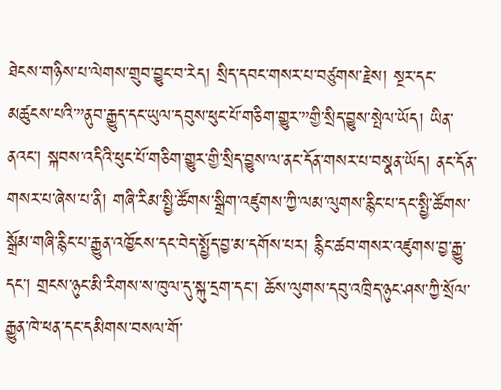ཐེངས་གཉིས་པ་ལེགས་གྲུབ་བྱུང་བ་རེད། སྲིད་དབང་གསར་པ་བཙུགས་རྗེས། སྔར་དང་མཚུངས་པའི་”ནུབ་རྒྱུད་དང་ཡུལ་དབུས་ཕུང་པོ་གཅིག་གྱུར་”གྱི་སྲིད་བྱུས་སྤེལ་ཡོད། ཡིན་ནའང་། སྐབས་འདིའི་ཕུང་པོ་གཅིག་གྱུར་གྱི་སྲིད་བྱུས་ལ་ནང་དོན་གསར་པ་བསྣན་ཡོད། ནང་དོན་གསར་པ་ཞེས་པ་ནི། གཞི་རིམ་སྤྱི་ཚོགས་སྒྲིག་འཛུགས་ཀྱི་ལམ་ལུགས་རྙིང་པ་དང་སྤྱི་ཚོགས་སྒྲོམ་གཞི་རྙིང་པ་རྒྱུན་འཁྱོངས་དང་བེད་སྤྱོད་བྱ་མ་དགོས་པར། རྙིང་ཚབ་གསར་འཛུགས་བྱ་རྒྱུ་དང་། གྲངས་ཉུང་མི་རིགས་ས་ཁུལ་དུ་སྐུ་དྲག་དང་། ཆོས་ལུགས་དབུ་འཁྲིད་ཉུང་ཤས་ཀྱི་སྲོལ་རྒྱུན་ཁེ་ཕན་དང་དམིགས་བསལ་གོ་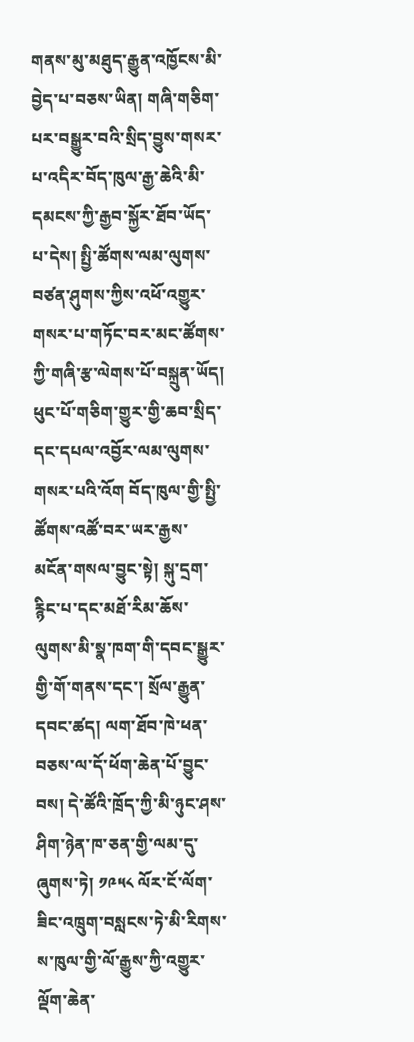གནས་མུ་མཐུད་རྒྱུན་འཁྱོངས་མི་བྱེད་པ་བཅས་ཡིན། གཞི་གཅིག་པར་བསྒྱུར་བའི་སྲིད་བྱུས་གསར་པ་འདིར་བོད་ཁུལ་རྒྱ་ཆེའི་མི་དམངས་ཀྱི་རྒྱབ་སྐྱོར་ཐོབ་ཡོད་པ་དེས། སྤྱི་ཚོགས་ལམ་ལུགས་བཙན་ཤུགས་ཀྱིས་འཕོ་འགྱུར་གསར་པ་གཏོང་བར་མང་ཚོགས་ཀྱི་གཞི་རྩ་ལེགས་པོ་བསྐྲུན་ཡོད། ཕུང་པོ་གཅིག་གྱུར་གྱི་ཆབ་སྲིད་དང་དཔལ་འབྱོར་ལམ་ལུགས་གསར་པའི་འོག བོད་ཁུལ་གྱི་སྤྱི་ཚོགས་འཚོ་བར་ཡར་རྒྱས་མངོན་གསལ་བྱུང་སྟེ། སྐུ་དྲག་རྙིང་པ་དང་མཐོ་རིམ་ཆོས་ལུགས་མི་སྣ་ཁག་གི་དབང་སྒྱུར་གྱི་གོ་གནས་དང་། སྲོལ་རྒྱུན་དབང་ཚད། ལག་ཐོབ་ཁེ་ཕན་བཅས་ལ་དོ་ཕོག་ཆེན་པོ་བྱུང་བས། དེ་ཚོའི་ཁྲོད་ཀྱི་མི་ཉུང་ཤས་ཤིག་ཉེན་ཁ་ཅན་གྱི་ལམ་དུ་ཞུགས་ཏེ། ༡༩༥༨ ལོར་ངོ་ལོག་ཟིང་འཁྲུག་བསླངས་ཏེ་མི་རིགས་ས་ཁུལ་གྱི་ལོ་རྒྱུས་ཀྱི་འགྱུར་ལྡོག་ཆེན་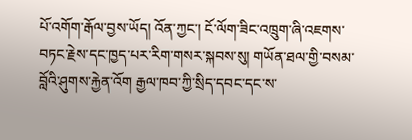པོ་འགོག་རྒོལ་བྱས་ཡོད། འོན་ཀྱང་། ངོ་ལོག་ཟིང་འཁྲུག་ཞི་འཇགས་བཏང་རྗེས་དང་ཁྱད་པར་རིག་གསར་སྐབས་སུ། གཡོན་ཐལ་གྱི་བསམ་བློའི་ཤུགས་རྐྱེན་འོག རྒྱལ་ཁབ་ཀྱི་སྲིད་དབང་དང་ས་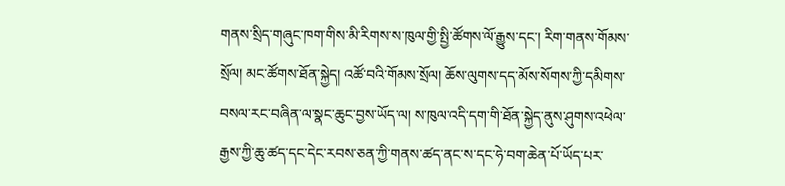གནས་སྲིད་གཞུང་ཁག་གིས་མི་རིགས་ས་ཁུལ་གྱི་སྤྱི་ཚོགས་ལོ་རྒྱུས་དང་། རིག་གནས་གོམས་སྲོལ། མང་ཚོགས་ཐོན་སྐྱེད། འཚོ་བའི་གོམས་སྲོལ། ཆོས་ལུགས་དད་མོས་སོགས་ཀྱི་དམིགས་བསལ་རང་བཞིན་ལ་སྣང་ཆུང་བྱས་ཡོད་ལ། ས་ཁུལ་འདི་དག་གི་ཐོན་སྐྱེད་ནུས་ཤུགས་འཕེལ་རྒྱས་ཀྱི་ཆུ་ཚད་དང་དེང་རབས་ཅན་ཀྱི་གནས་ཚད་ནང་ས་དང་ཧེ་བག་ཆེན་པོ་ཡོད་པར་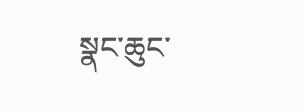སྣང་ཆུང་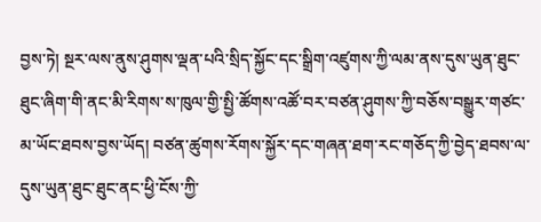བྱས་ཏེ། སྔར་ལས་ནུས་ཤུགས་ལྡན་པའི་སྲིད་སྐྱོང་དང་སྒྲིག་འཛུགས་ཀྱི་ལམ་ནས་དུས་ཡུན་ཐུང་ཐུང་ཞིག་གི་ནང་མི་རིགས་ས་ཁུལ་གྱི་སྤྱི་ཚོགས་འཚོ་བར་བཙན་ཤུགས་ཀྱི་བཅོས་བསྒྱུར་གཙང་མ་ཡོང་ཐབས་བྱས་ཡོད། བཙན་ཚུགས་རོགས་སྐྱོར་དང་གཞན་ཐག་རང་གཅོད་ཀྱི་བྱེད་ཐབས་ལ་དུས་ཡུན་ཐུང་ཐུང་ནང་ཕྱི་ངོས་ཀྱི་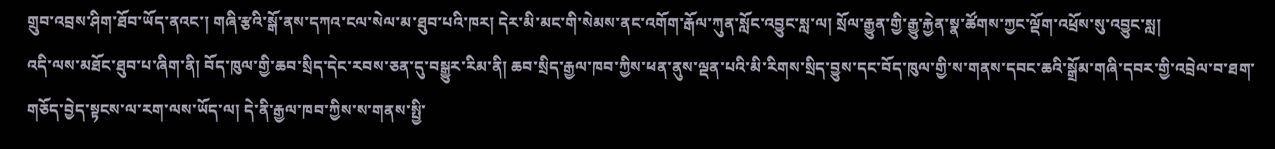གྲུབ་འབྲས་ཤིག་ཐོབ་ཡོད་ནའང་། གཞི་རྩའི་སྒོ་ནས་དཀའ་ངལ་སེལ་མ་ཐུབ་པའི་ཁར། དེར་མི་མང་གི་སེམས་ནང་འགོག་རྒོལ་ཀུན་སློང་འབྱུང་སླ་ལ། སྲོལ་རྒྱུན་གྱི་རྒྱུ་རྐྱེན་སྣ་ཚོགས་ཀྱང་ལྡོག་འཕྲོས་སུ་འབྱུང་སླ།
འདི་ལས་མཐོང་ཐུབ་པ་ཞིག་ནི། བོད་ཁུལ་གྱི་ཆབ་སྲིད་དེང་རབས་ཅན་དུ་བསྒྱུར་རིམ་ནི། ཆབ་སྲིད་རྒྱལ་ཁབ་ཀྱིས་ཕན་ནུས་ལྡན་པའི་མི་རིགས་སྲིད་བྱུས་དང་བོད་ཁུལ་གྱི་ས་གནས་དབང་ཆའི་སྒྲོམ་གཞི་དབར་གྱི་འབྲེལ་བ་ཐག་གཅོད་བྱེད་སྟངས་ལ་རག་ལས་ཡོད་ལ། དེ་ནི་རྒྱལ་ཁབ་ཀྱིས་ས་གནས་སྤྱི་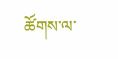ཚོགས་ལ་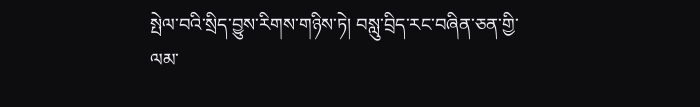སྤེལ་བའི་སྲིད་བྱུས་རིགས་གཉིས་ཏེ། བསླུ་བྲིད་རང་བཞིན་ཅན་གྱི་ལམ་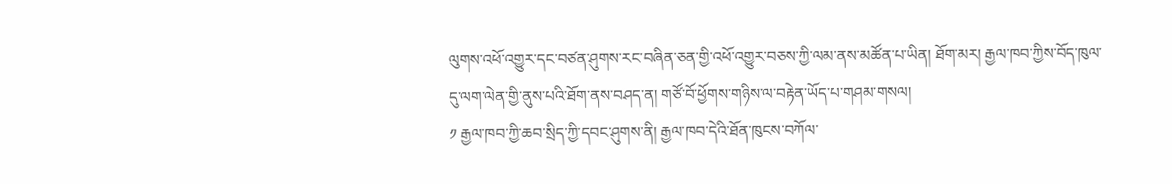ལུགས་འཕོ་འགྱུར་དང་བཙན་ཤུགས་རང་བཞིན་ཅན་གྱི་འཕོ་འགྱུར་བཅས་ཀྱི་ལམ་ནས་མཚོན་པ་ཡིན། ཐོག་མར། རྒྱལ་ཁབ་ཀྱིས་བོད་ཁུལ་དུ་ལག་ལེན་གྱི་ནུས་པའི་ཐོག་ནས་བཤད་ན། གཙོ་བོ་ཕྱོགས་གཉིས་ལ་བརྟེན་ཡོད་པ་གཤམ་གསལ།
༡ རྒྱལ་ཁབ་ཀྱི་ཆབ་སྲིད་ཀྱི་དབང་ཤུགས་ནི། རྒྱལ་ཁབ་དེའི་ཐོན་ཁུངས་བཀོལ་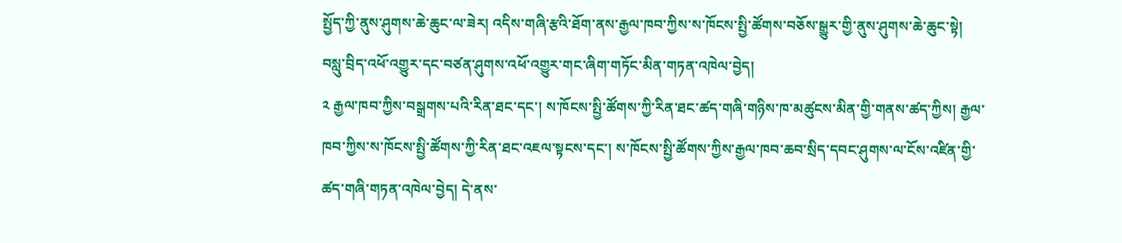སྤྱོད་ཀྱི་ནུས་ཤུགས་ཆེ་ཆུང་ལ་ཟེར། འདིས་གཞི་རྩའི་ཐོག་ནས་རྒྱལ་ཁབ་ཀྱིས་ས་ཁོངས་སྤྱི་ཚོགས་བཅོས་སྒྱུར་གྱི་ནུས་ཤུགས་ཆེ་ཆུང་སྟེ། བསླུ་བྲིད་འཕོ་འགྱུར་དང་བཙན་ཤུགས་འཕོ་འགྱུར་གང་ཞིག་གཏོང་མིན་གཏན་འཁེལ་བྱེད།
༢ རྒྱལ་ཁབ་ཀྱིས་བསྒྲགས་པའི་རིན་ཐང་དང་། ས་ཁོངས་སྤྱི་ཚོགས་ཀྱི་རིན་ཐང་ཚད་གཞི་གཉིས་ཁ་མཚུངས་མིན་གྱི་གནས་ཚད་ཀྱིས། རྒྱལ་ཁབ་ཀྱིས་ས་ཁོངས་སྤྱི་ཚོགས་ཀྱི་རིན་ཐང་འཇལ་སྟངས་དང་། ས་ཁོངས་སྤྱི་ཚོགས་ཀྱིས་རྒྱལ་ཁབ་ཆབ་སྲིད་དབང་ཤུགས་ལ་ངོས་འཛིན་གྱི་ཚད་གཞི་གཏན་འཁེལ་བྱེད། དེ་ནས་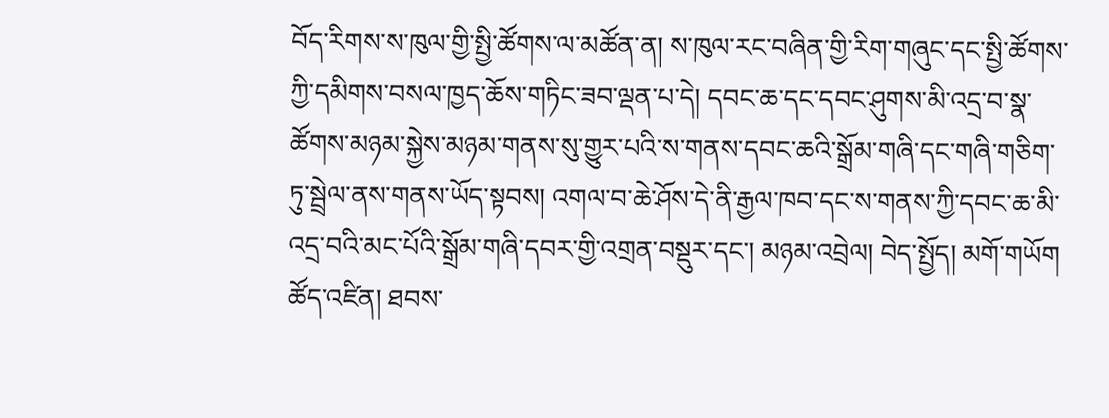བོད་རིགས་ས་ཁུལ་གྱི་སྤྱི་ཚོགས་ལ་མཚོན་ན། ས་ཁུལ་རང་བཞིན་གྱི་རིག་གཞུང་དང་སྤྱི་ཚོགས་ཀྱི་དམིགས་བསལ་ཁྱད་ཆོས་གཏིང་ཟབ་ལྡན་པ་དེ། དབང་ཆ་དང་དབང་ཤུགས་མི་འདྲ་བ་སྣ་ཚོགས་མཉམ་སྐྱེས་མཉམ་གནས་སུ་གྱུར་པའི་ས་གནས་དབང་ཆའི་སྒྲོམ་གཞི་དང་གཞི་གཅིག་ཏུ་སྦྲེལ་ནས་གནས་ཡོད་སྟབས། འགལ་བ་ཆེ་ཤོས་དེ་ནི་རྒྱལ་ཁབ་དང་ས་གནས་ཀྱི་དབང་ཆ་མི་འདྲ་བའི་མང་པོའི་སྒྲོམ་གཞི་དབར་གྱི་འགྲན་བསྡུར་དང་། མཉམ་འབྲེལ། བེད་སྤྱོད། མགོ་གཡོག ཚོད་འཛིན། ཐབས་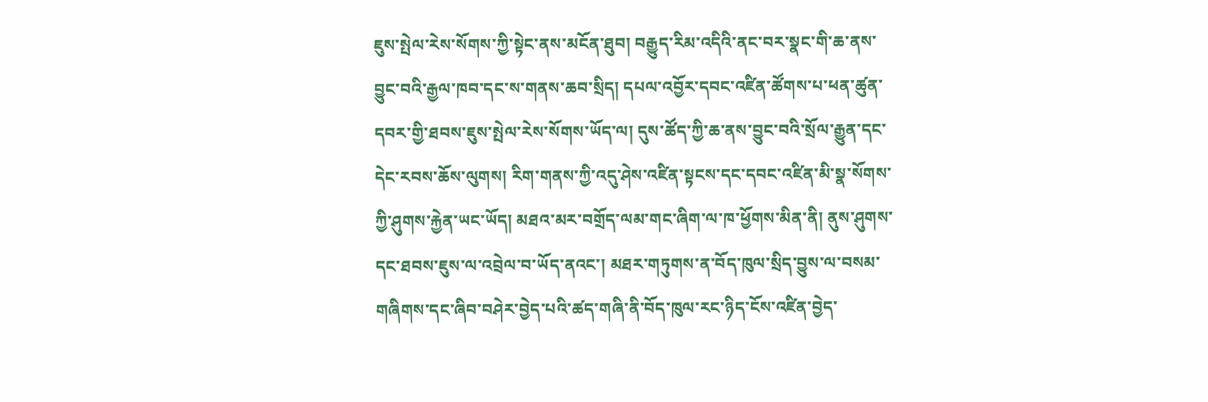ཇུས་སྤེལ་རེས་སོགས་ཀྱི་སྟེང་ནས་མངོན་ཐུབ། བརྒྱུད་རིམ་འདིའི་ནང་བར་སྣང་གི་ཆ་ནས་བྱུང་བའི་རྒྱལ་ཁབ་དང་ས་གནས་ཆབ་སྲིད། དཔལ་འབྱོར་དབང་འཛིན་ཚོགས་པ་ཕན་ཚུན་དབར་གྱི་ཐབས་ཇུས་སྤེལ་རེས་སོགས་ཡོད་ལ། དུས་ཚོད་ཀྱི་ཆ་ནས་བྱུང་བའི་སྲོལ་རྒྱུན་དང་དེང་རབས་ཆོས་ལུགས། རིག་གནས་ཀྱི་འདུ་ཤེས་འཛིན་སྟངས་དང་དབང་འཛིན་མི་སྣ་སོགས་ཀྱི་ཤུགས་རྐྱེན་ཡང་ཡོད། མཐའ་མར་བགྲོད་ལམ་གང་ཞིག་ལ་ཁ་ཕྱོགས་མིན་ནི། ནུས་ཤུགས་དང་ཐབས་ཇུས་ལ་འབྲེལ་བ་ཡོད་ནའང་། མཐར་གཏུགས་ན་བོད་ཁུལ་སྲིད་བྱུས་ལ་བསམ་གཞིགས་དང་ཞིབ་བཤེར་བྱེད་པའི་ཚད་གཞི་ནི་བོད་ཁུལ་རང་ཉིད་ངོས་འཛིན་བྱེད་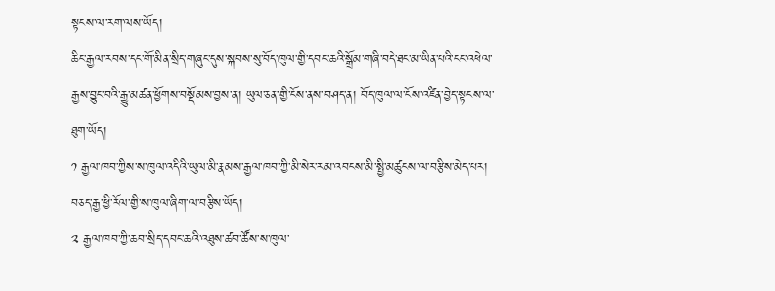སྟངས་ལ་རག་ལས་ཡོད།
ཆིང་རྒྱལ་རབས་དང་གོ་མིན་སྲིད་གཞུང་དུས་སྐབས་སུ་བོད་ཁུལ་གྱི་དབང་ཆའི་སྒྲོམ་གཞི་བདེ་ཐང་མ་ཡིན་པའི་ངང་འཕེལ་རྒྱས་བྱུང་བའི་རྒྱུ་མཚན་ཕྱོགས་བསྡོམས་བྱས་ན། ཡུལ་ཅན་གྱི་ངོས་ནས་བཤད་ན། བོད་ཁུལ་ལ་ངོས་འཛིན་བྱེད་སྟངས་ལ་ཐུག་ཡོད།
༡ རྒྱལ་ཁབ་ཀྱིས་ས་ཁུལ་འདིའི་ཡུལ་མི་རྣམས་རྒྱལ་ཁབ་ཀྱི་མི་སེར་རམ་འབངས་མི་སྤྱི་མཚུངས་ལ་བརྩིས་མེད་པར། བཅད་རྒྱ་ཕྱི་རོལ་གྱི་ས་ཁུལ་ཞིག་ལ་བརྩིས་ཡོད།
༢ རྒྱལ་ཁབ་ཀྱི་ཆབ་སྲིད་དབང་ཆའི་འཐུས་ཚབ་ཚོས་ས་ཁུལ་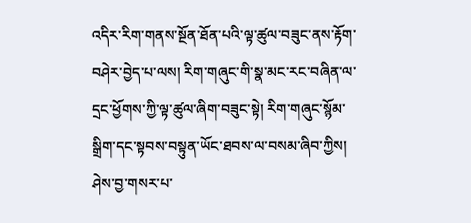འདིར་རིག་གནས་སྔོན་ཐོན་པའི་ལྟ་ཚུལ་བཟུང་ནས་རྟོག་བཤེར་བྱེད་པ་ལས། རིག་གཞུང་གི་སྣ་མང་རང་བཞིན་ལ་དྲང་ཕྱོགས་ཀྱི་ལྟ་ཚུལ་ཞིག་བཟུང་སྟེ། རིག་གཞུང་སྙོམ་སྒྲིག་དང་སྟབས་བསྟུན་ཡོང་ཐབས་ལ་བསམ་ཞིབ་ཀྱིས། ཤེས་བྱ་གསར་པ་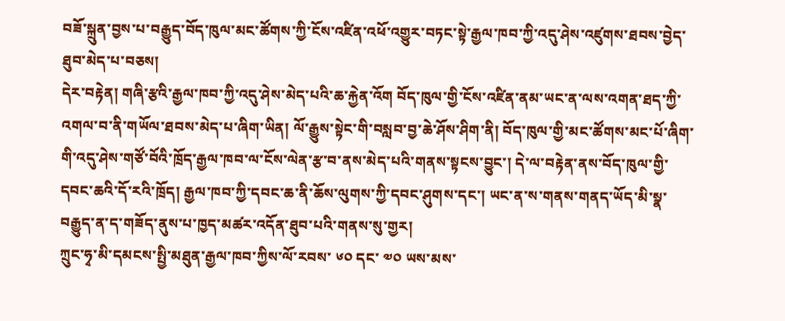བཟོ་སྐྲུན་བྱས་པ་བརྒྱུད་བོད་ཁུལ་མང་ཚོགས་ཀྱི་ངོས་འཛིན་འཕོ་འགྱུར་བཏང་སྟེ་རྒྱལ་ཁབ་ཀྱི་འདུ་ཤེས་འཛུགས་ཐབས་བྱེད་ཐུབ་མེད་པ་བཅས།
དེར་བརྟེན། གཞི་རྩའི་རྒྱལ་ཁབ་ཀྱི་འདུ་ཤེས་མེད་པའི་ཆ་རྐྱེན་འོག བོད་ཁུལ་གྱི་ངོས་འཛིན་ནམ་ཡང་ན་ལས་འགན་ཐད་ཀྱི་འགལ་བ་ནི་གཡོལ་ཐབས་མེད་པ་ཞིག་ཡིན། ལོ་རྒྱུས་སྟེང་གི་བསླབ་བྱ་ཆེ་ཤོས་ཤིག་ནི། བོད་ཁུལ་གྱི་མང་ཚོགས་མང་པོ་ཞིག་གི་འདུ་ཤེས་གཙོ་བོའི་ཁྲོད་རྒྱལ་ཁབ་ལ་ངོས་ལེན་རྩ་བ་ནས་མེད་པའི་གནས་སྟངས་བྱུང་། དེ་ལ་བརྟེན་ནས་བོད་ཁུལ་གྱི་དབང་ཆའི་དོ་རའི་ཁྲོད། རྒྱལ་ཁབ་ཀྱི་དབང་ཆ་ནི་ཆོས་ལུགས་ཀྱི་དབང་ཤུགས་དང་། ཡང་ན་ས་གནས་གནད་ཡོད་མི་སྣ་བརྒྱུད་ན་ད་གཟོད་ནུས་པ་ཁྱད་མཚར་འདོན་ཐུབ་པའི་གནས་སུ་གྱར།
ཀྲུང་ཧྭ་མི་དམངས་སྤྱི་མཐུན་རྒྱལ་ཁབ་ཀྱིས་ལོ་རབས་ ༦༠ དང་ ༧༠ ཡས་མས་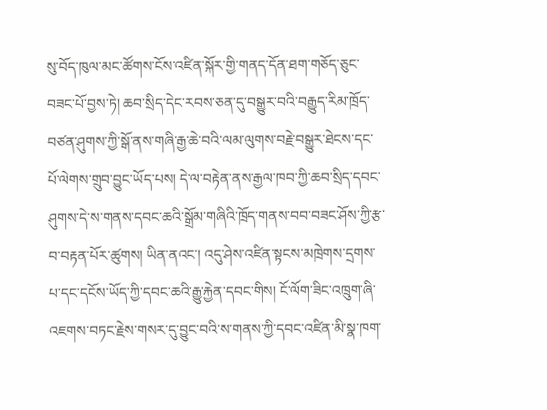སུ་བོད་ཁུལ་མང་ཚོགས་ངོས་འཛིན་སྐོར་གྱི་གནད་དོན་ཐག་གཅོད་ཅུང་བཟང་པོ་བྱས་ཏེ། ཆབ་སྲིད་དེང་རབས་ཅན་དུ་བསྒྱུར་བའི་བརྒྱུད་རིམ་ཁྲོད་བཙན་ཤུགས་ཀྱི་སྒོ་ནས་གཞི་རྒྱ་ཆེ་བའི་ལམ་ལུགས་བརྗེ་བསྒྱུར་ཐེངས་དང་པོ་ལེགས་གྲུབ་བྱུང་ཡོད་པས། དེ་ལ་བརྟེན་ནས་རྒྱལ་ཁབ་ཀྱི་ཆབ་སྲིད་དབང་ཤུགས་དེ་ས་གནས་དབང་ཆའི་སྒྲོམ་གཞིའི་ཁྲོད་གནས་བབ་བཟང་ཤོས་ཀྱི་རྩ་བ་བརྟན་པོར་ཚུགས། ཡིན་ནའང་། འདུ་ཤེས་འཛིན་སྟངས་མཁྲེགས་དྲགས་པ་དང་དངོས་ཡོད་ཀྱི་དབང་ཆའི་རྒྱུ་རྐྱེན་དབང་གིས། ངོ་ལོག་ཟིང་འཁྲུག་ཞི་འཇགས་བཏང་རྗེས་གསར་དུ་བྱུང་བའི་ས་གནས་ཀྱི་དབང་འཛིན་མི་སྣ་ཁག་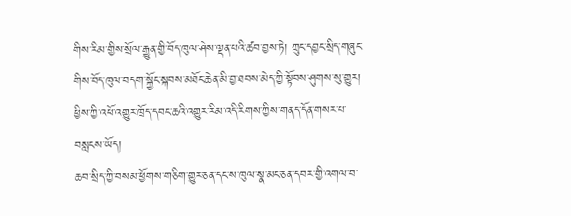གིས་རིམ་གྱིས་སྲོལ་རྒྱུན་གྱི་བོད་ཁུལ་ཤེས་ལྡན་པའི་ཚབ་བྱས་ཏེ། ཀྲུང་དབྱང་སྲིད་གཞུང་གིས་བོད་ཁུལ་བདག་སྐྱོང་སྐབས་མཐོང་ཆེན་མི་བྱ་ཐབས་མེད་ཀྱི་སྟོབས་ཤུགས་སུ་གྱུར། ཕྱིས་ཀྱི་འཕོ་འགྱུར་ཁྲོད་དབང་ཆའི་འགྱུར་རིམ་འདི་རིགས་ཀྱིས་གནད་དོན་གསར་པ་བསླངས་ཡོད།
ཆབ་སྲིད་ཀྱི་བསམ་ཕྱོགས་གཅིག་གྱུར་ཅན་དང་ས་ཁུལ་སྣ་མང་ཅན་དབར་གྱི་འགལ་བ་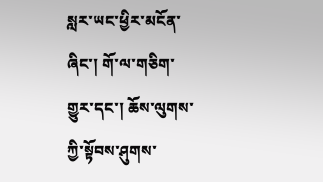སླར་ཡང་ཕྱིར་མངོན་ཞིང་། གོ་ལ་གཅིག་གྱུར་དང་། ཆོས་ལུགས་ཀྱི་སྟོབས་ཤུགས་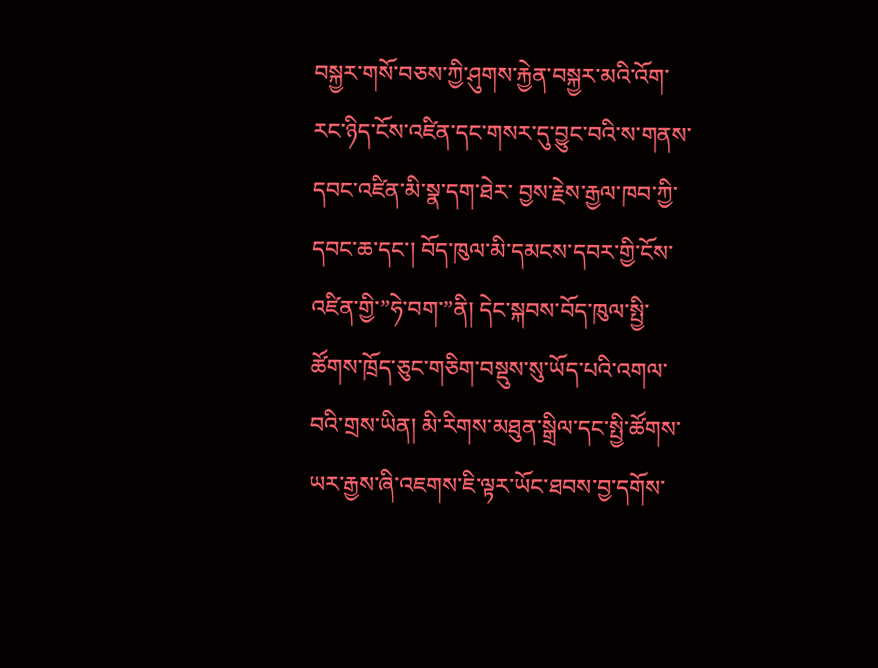བསྐྱར་གསོ་བཅས་ཀྱི་ཤུགས་རྐྱེན་བསྐྱར་མའི་འོག་རང་ཉིད་ངོས་འཛིན་དང་གསར་དུ་བྱུང་བའི་ས་གནས་དབང་འཛིན་མི་སྣ་དག་ཐེར་ བྱས་རྗེས་རྒྱལ་ཁབ་ཀྱི་དབང་ཆ་དང་། བོད་ཁུལ་མི་དམངས་དབར་གྱི་ངོས་འཛིན་གྱི་”ཧེ་བག་”ནི། དེང་སྐབས་བོད་ཁུལ་སྤྱི་ཚོགས་ཁྲོད་ཅུང་གཅིག་བསྡུས་སུ་ཡོད་པའི་འགལ་བའི་གྲས་ཡིན། མི་རིགས་མཐུན་སྒྲིལ་དང་སྤྱི་ཚོགས་ཡར་རྒྱས་ཞི་འཇགས་ཇི་ལྟར་ཡོང་ཐབས་བྱ་དགོས་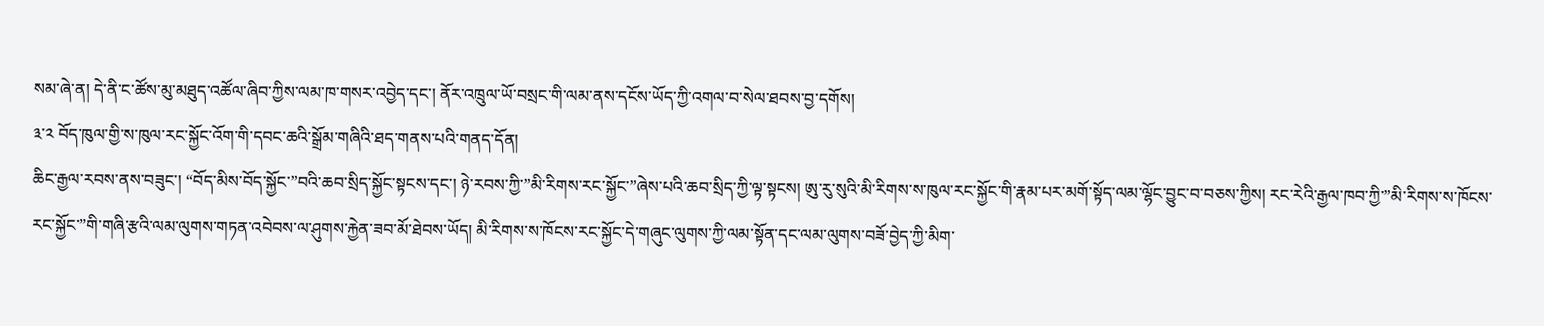སམ་ཞེ་ན། དེ་ནི་ང་ཚོས་མུ་མཐུད་འཚོལ་ཞིབ་ཀྱིས་ལམ་ཁ་གསར་འབྱེད་དང་། ནོར་འཁྲུལ་ཡོ་བསྲང་གི་ལམ་ནས་དངོས་ཡོད་ཀྱི་འགལ་བ་སེལ་ཐབས་བྱ་དགོས།
༣་༢ བོད་ཁུལ་གྱི་ས་ཁུལ་རང་སྐྱོང་འོག་གི་དབང་ཆའི་སྒྲོམ་གཞིའི་ཐད་གནས་པའི་གནད་དོན།
ཆིང་རྒྱལ་རབས་ནས་བཟུང་། “བོད་མིས་བོད་སྐྱོང་”བའི་ཆབ་སྲིད་སྐྱོང་སྟངས་དང་། ཉེ་རབས་ཀྱི་”མི་རིགས་རང་སྐྱོང་”ཞེས་པའི་ཆབ་སྲིད་ཀྱི་ལྟ་སྟངས། ཨུ་རུ་སུའི་མི་རིགས་ས་ཁུལ་རང་སྐྱོང་གི་རྣམ་པར་མགོ་སྟོད་ལམ་ལྷོང་བྱུང་བ་བཅས་ཀྱིས། རང་རེའི་རྒྱལ་ཁབ་ཀྱི་”མི་རིགས་ས་ཁོངས་རང་སྐྱོང་”གི་གཞི་རྩའི་ལམ་ལུགས་གཏན་འབེབས་ལ་ཤུགས་རྐྱེན་ཟབ་མོ་ཐེབས་ཡོད། མི་རིགས་ས་ཁོངས་རང་སྐྱོང་དེ་གཞུང་ལུགས་ཀྱི་ལམ་སྟོན་དང་ལམ་ལུགས་བཟོ་བྱེད་ཀྱི་མིག་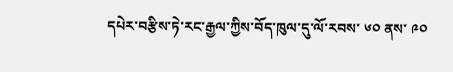དཔེར་བརྩིས་ཏེ་རང་རྒྱལ་ཀྱིས་བོད་ཁུལ་དུ་ལོ་རབས་ ༦༠ ནས་ ༩༠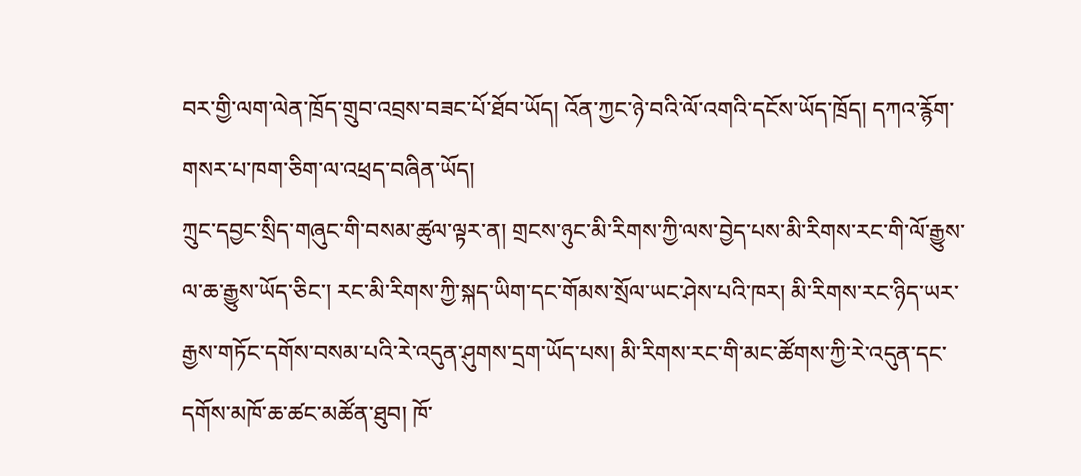བར་གྱི་ལག་ལེན་ཁྲོད་གྲུབ་འབྲས་བཟང་པོ་ཐོབ་ཡོད། འོན་ཀྱང་ཉེ་བའི་ལོ་འགའི་དངོས་ཡོད་ཁྲོད། དཀའ་རྙོག་གསར་པ་ཁག་ཅིག་ལ་འཕྲད་བཞིན་ཡོད།
ཀྲུང་དབྱང་སྲིད་གཞུང་གི་བསམ་ཚུལ་ལྟར་ན། གྲངས་ཉུང་མི་རིགས་ཀྱི་ལས་བྱེད་པས་མི་རིགས་རང་གི་ལོ་རྒྱུས་ལ་ཆ་རྒྱུས་ཡོད་ཅིང་། རང་མི་རིགས་ཀྱི་སྐད་ཡིག་དང་གོམས་སྲོལ་ཡང་ཤེས་པའི་ཁར། མི་རིགས་རང་ཉིད་ཡར་རྒྱས་གཏོང་དགོས་བསམ་པའི་རེ་འདུན་ཤུགས་དྲག་ཡོད་པས། མི་རིགས་རང་གི་མང་ཚོགས་ཀྱི་རེ་འདུན་དང་དགོས་མཁོ་ཆ་ཚང་མཚོན་ཐུབ། ཁོ་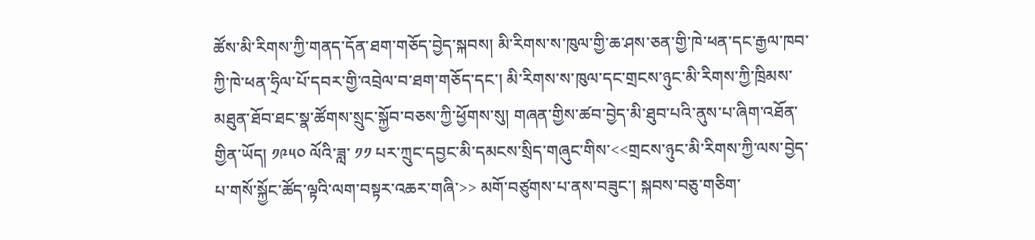ཚོས་མི་རིགས་ཀྱི་གནད་དོན་ཐག་གཅོད་བྱེད་སྐབས། མི་རིགས་ས་ཁུལ་གྱི་ཆ་ཤས་ཅན་གྱི་ཁེ་ཕན་དང་རྒྱལ་ཁབ་ཀྱི་ཁེ་ཕན་ཧྲིལ་པོ་དབར་གྱི་འབྲེལ་བ་ཐག་གཅོད་དང་། མི་རིགས་ས་ཁུལ་དང་གྲངས་ཉུང་མི་རིགས་ཀྱི་ཁྲིམས་མཐུན་ཐོབ་ཐང་སྣ་ཚོགས་སྲུང་སྐྱོབ་བཅས་ཀྱི་ཕྱོགས་སུ། གཞན་གྱིས་ཚབ་བྱེད་མི་ཐུབ་པའི་ནུས་པ་ཞིག་འཐོན་གྱིན་ཡོད། ༡༩༥༠ ལོའི་ཟླ་ ༡༡ པར་ཀྲུང་དབྱང་མི་དམངས་སྲིད་གཞུང་གིས་<<གྲངས་ཉུང་མི་རིགས་ཀྱི་ལས་བྱེད་པ་གསོ་སྐྱོང་ཚོད་ལྟའི་ལག་བསྟར་འཆར་གཞི་>> མགོ་བཙུགས་པ་ནས་བཟུང་། སྐབས་བཅུ་གཅིག་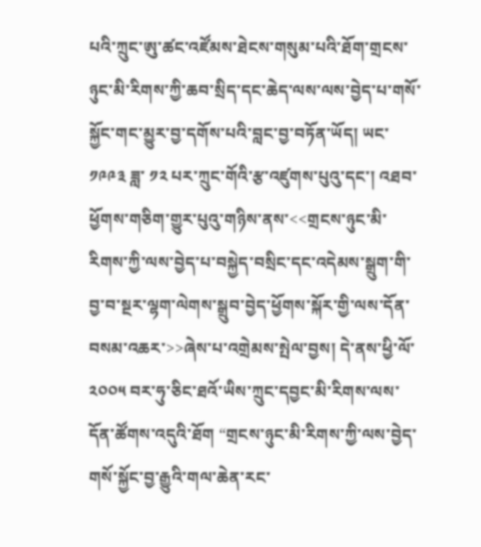པའི་ཀྲུང་ཨུ་ཚང་འཛོམས་ཐེངས་གསུམ་པའི་ཐོག་གྲངས་ཉུང་མི་རིགས་ཀྱི་ཆབ་སྲིད་དང་ཆེད་ལས་ལས་བྱེད་པ་གསོ་སྐྱོང་གང་མྱུར་བྱ་དགོས་པའི་བླང་བྱ་བཏོན་ཡོད། ཡང་ ༡༩༩༣ ཟླ་ ༡༢ པར་ཀྲུང་གོའི་རྩ་འཛུགས་པུའུ་དང་། འཐབ་ཕྱོགས་གཅིག་གྱུར་པུའུ་གཉིས་ནས་<<གྲངས་ཉུང་མི་རིགས་ཀྱི་ལས་བྱེད་པ་བསྐྱེད་བསྲིང་དང་འདེམས་སྒྲུག་གི་བྱ་བ་སྔར་ལྷག་ལེགས་སྒྲུབ་བྱེད་ཕྱོགས་སྐོར་གྱི་ལས་དོན་བསམ་འཆར་>>ཞེས་པ་འགྲེམས་སྤེལ་བྱས། དེ་ནས་ཕྱི་ལོ་ ༢༠༠༥ བར་ཧུ་ཅིང་ཐའོ་ཡིས་ཀྲུང་དབྱང་མི་རིགས་ལས་དོན་ཚོགས་འདུའི་ཐོག “གྲངས་ཉུང་མི་རིགས་ཀྱི་ལས་བྱེད་གསོ་སྐྱོང་བྱ་རྒྱུའི་གལ་ཆེན་རང་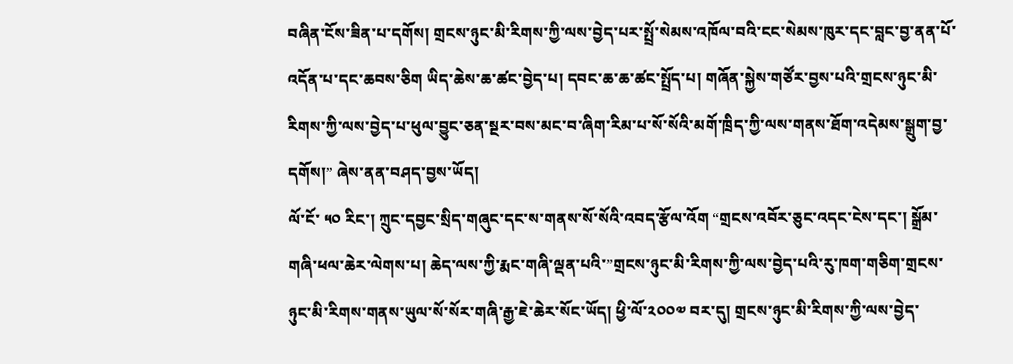བཞིན་ངོས་ཟིན་པ་དགོས། གྲངས་ཉུང་མི་རིགས་ཀྱི་ལས་བྱེད་པར་སྤྲོ་སེམས་འཁོལ་བའི་ངང་སེམས་ཁུར་དང་བླང་བྱ་ནན་པོ་འདོན་པ་དང་ཆབས་ཅིག ཡིད་ཆེས་ཆ་ཚང་བྱེད་པ། དབང་ཆ་ཆ་ཚང་སྤྲོད་པ། གཞོན་སྐྱེས་གཙོར་བྱས་པའི་གྲངས་ཉུང་མི་རིགས་ཀྱི་ལས་བྱེད་པ་ཕུལ་བྱུང་ཅན་སྔར་བས་མང་བ་ཞིག་རིམ་པ་སོ་སོའི་མགོ་ཁྲིད་ཀྱི་ལས་གནས་ཐོག་འདེམས་སྒྲུག་བྱ་དགོས།” ཞེས་ནན་བཤད་བྱས་ཡོད།
ལོ་ངོ་ ༥༠ རིང་། ཀྲུང་དབྱང་སྲིད་གཞུང་དང་ས་གནས་སོ་སོའི་འབད་རྩོལ་འོག “གྲངས་འབོར་ཅུང་འདང་ངེས་དང་། སྒྲོམ་གཞི་ཕལ་ཆེར་ལེགས་པ། ཆེད་ལས་ཀྱི་རྨང་གཞི་ལྡན་པའི་”གྲངས་ཉུང་མི་རིགས་ཀྱི་ལས་བྱེད་པའི་རུ་ཁག་གཅིག་གྲངས་ཉུང་མི་རིགས་གནས་ཡུལ་སོ་སོར་གཞི་རྒྱ་ཇེ་ཆེར་སོང་ཡོད། ཕྱི་ལོ་༢༠༠༧ བར་དུ། གྲངས་ཉུང་མི་རིགས་ཀྱི་ལས་བྱེད་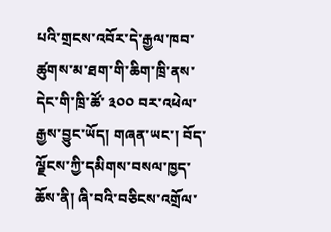པའི་གྲངས་འབོར་དེ་རྒྱལ་ཁབ་ཚུགས་མ་ཐག་གི་ཆིག་ཁྲི་ནས་དེང་གི་ཁྲི་ཚོ་ ༣༠༠ བར་འཕེལ་རྒྱས་བྱུང་ཡོད། གཞན་ཡང་། བོད་ལྗོངས་ཀྱི་དམིགས་བསལ་ཁྱད་ཆོས་ནི། ཞི་བའི་བཅིངས་འགྲོལ་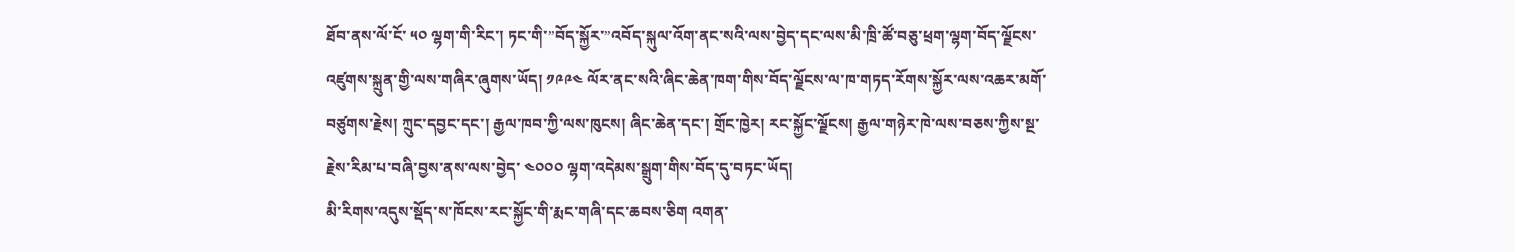ཐོབ་ནས་ལོ་ངོ་ ༥༠ ལྷག་གི་རིང་། ཏང་གི་”བོད་སྐྱོར་”འབོད་སྐུལ་འོག་ནང་སའི་ལས་བྱེད་དང་ལས་མི་ཁྲི་ཚོ་བཅུ་ཕྲག་ལྷག་བོད་ལྗོངས་འཛུགས་སྐྲུན་གྱི་ལས་གཞིར་ཞུགས་ཡོད། ༡༩༩༤ ལོར་ནང་སའི་ཞིང་ཆེན་ཁག་གིས་བོད་ལྗོངས་ལ་ཁ་གཏད་རོགས་སྐྱོར་ལས་འཆར་མགོ་བཙུགས་རྗེས། ཀྲུང་དབྱང་དང་། རྒྱལ་ཁབ་ཀྱི་ལས་ཁུངས། ཞིང་ཆེན་དང་། གྲོང་ཁྱེར། རང་སྐྱོང་ལྗོངས། རྒྱལ་གཉེར་ཁེ་ལས་བཅས་ཀྱིས་སྔ་རྗེས་རིམ་པ་བཞི་བྱས་ནས་ལས་བྱེད་ ༤༠༠༠ ལྷག་འདེམས་སྒྲུག་གིས་བོད་དུ་བཏང་ཡོད།
མི་རིགས་འདུས་སྡོད་ས་ཁོངས་རང་སྐྱོང་གི་རྨང་གཞི་དང་ཆབས་ཅིག འགན་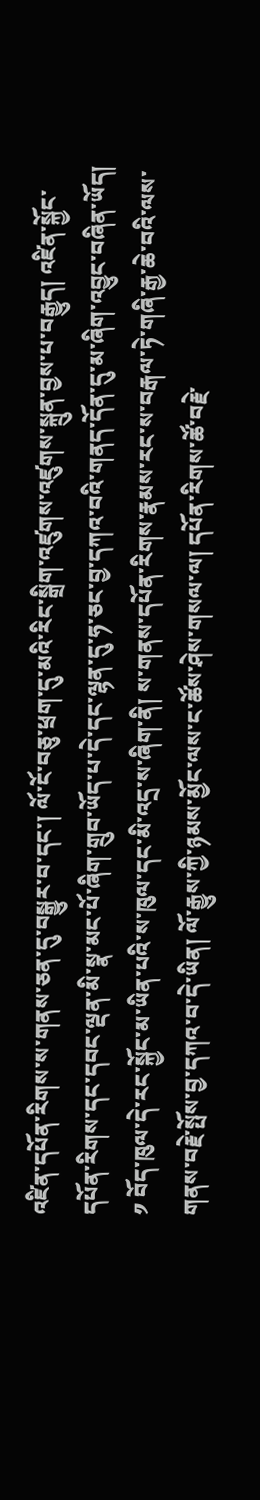འཛིན་དཔོན་རིགས་ས་གནས་ཅན་དུ་བསྒྱུར་བ་དང་། ལོ་ངོ་བཅུ་ཕྲག་དུ་མའི་རིང་སྒྲིག་འཛུགས་འཛུགས་སྐྲུན་བྱས་པ་བརྒྱུད། འཛིན་སྐྱོང་དཔོན་རིགས་དང་དབང་ལྡན་མི་སྣ་མང་པོ་ཞིག་གྲུབ་ཡོད་པ་དེ་དང་ལྷན་དུ་ཧ་ཅང་བྱ་དཀའ་བའི་གནད་དོན་དུ་མ་ཞིག་འབྱུང་བཞིན་ཡོད།
༡ བོད་ཁུལ་དེ་རང་སྐྱོང་མ་ཡིན་པའི་ས་ཁུལ་དང་མི་འདྲ་ས་ཞིག་ནི། ས་གནས་དཔོན་རིགས་རྣམས་རང་ས་བརྒལ་ཏེ་གཞི་རྒྱ་ཆེ་བའི་ལས་གནས་བརྗེ་སྤོས་བྱ་དཀའ་བ་དེ་ཡིན། ལོ་རྒྱུས་ཀྱི་ཉམས་མྱོང་ལས་ང་ཚོས་ཤེས་གསལ་ལ། དཔོན་རིགས་ཚོ་བརྗེ་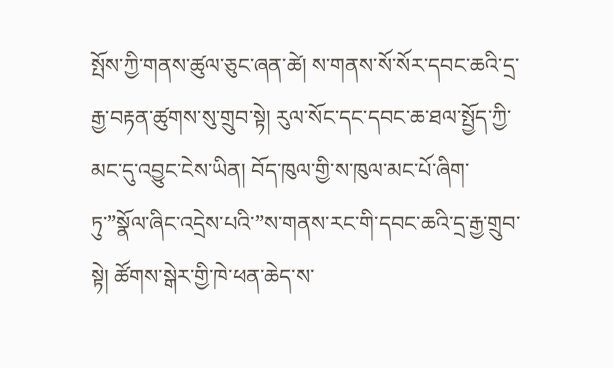སྤོས་ཀྱི་གནས་ཚུལ་ཅུང་ཞན་ཚེ། ས་གནས་སོ་སོར་དབང་ཆའི་དྲ་རྒྱ་བརྟན་ཚུགས་སུ་གྲུབ་སྟེ། རུལ་སོང་དང་དབང་ཆ་ཐལ་སྤྱོད་ཀྱི་མང་དུ་འབྱུང་ངེས་ཡིན། བོད་ཁུལ་གྱི་ས་ཁུལ་མང་པོ་ཞིག་ཏུ་”སྣོལ་ཞིང་འདྲེས་པའི་”ས་གནས་རང་གི་དབང་ཆའི་དྲ་རྒྱ་གྲུབ་སྟེ། ཚོགས་སྒེར་གྱི་ཁེ་ཕན་ཆེད་ས་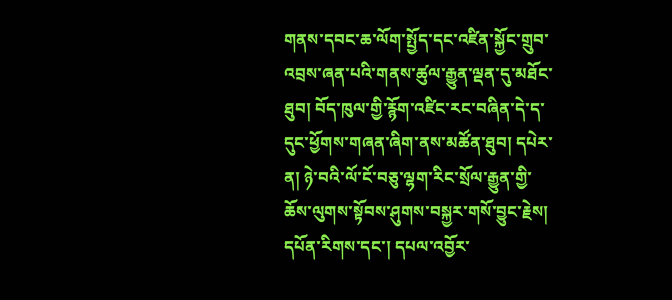གནས་དབང་ཆ་ལོག་སྤྱོད་དང་འཛིན་སྐྱོང་གྲུབ་འབྲས་ཞན་པའི་གནས་ཚུལ་རྒྱུན་ལྡན་དུ་མཐོང་ཐུབ། བོད་ཁུལ་གྱི་རྙོག་འཛིང་རང་བཞིན་དེ་ད་དུང་ཕྱོགས་གཞན་ཞིག་ནས་མཚོན་ཐུབ། དཔེར་ན། ཉེ་བའི་ལོ་ངོ་བཅུ་ལྷག་རིང་སྲོལ་རྒྱུན་གྱི་ཆོས་ལུགས་སྟོབས་ཤུགས་བསྐྱར་གསོ་བྱུང་རྗེས། དཔོན་རིགས་དང་། དཔལ་འབྱོར་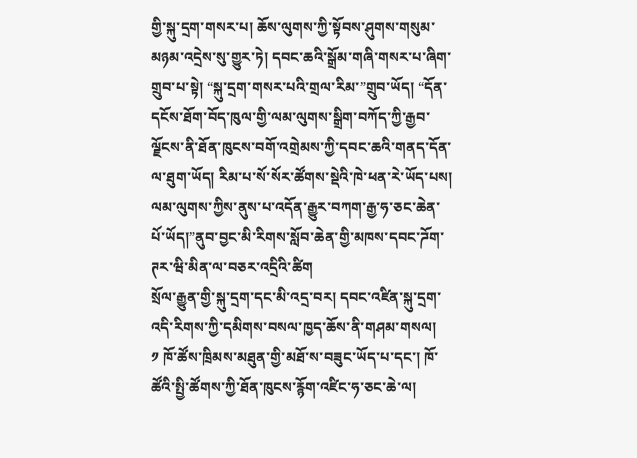གྱི་སྐུ་དྲག་གསར་པ། ཆོས་ལུགས་ཀྱི་སྟོབས་ཤུགས་གསུམ་མཉམ་འདྲེས་སུ་གྱུར་ཏེ། དབང་ཆའི་སྒྲོམ་གཞི་གསར་པ་ཞིག་གྲུབ་པ་སྟེ། “སྐུ་དྲག་གསར་པའི་གྲལ་རིམ་”གྲུབ་ཡོད། “དོན་དངོས་ཐོག་བོད་ཁུལ་གྱི་ལམ་ལུགས་སྒྲིག་བཀོད་ཀྱི་རྒྱབ་ལྗོངས་ནི་ཐོན་ཁུངས་བགོ་འགྲེམས་ཀྱི་དབང་ཆའི་གནད་དོན་ལ་ཐུག་ཡོད། རིམ་པ་སོ་སོར་ཚོགས་སྡེའི་ཁེ་ཕན་རེ་ཡོད་པས། ལམ་ལུགས་ཀྱིས་ནུས་པ་འདོན་རྒྱུར་བཀག་རྒྱ་ཧ་ཅང་ཆེན་པོ་ཡོད།”ནུབ་བྱང་མི་རིགས་སློབ་ཆེན་གྱི་མཁས་དབང་ཌོག་ཊར་ཝི་མིན་ལ་བཅར་འདྲིའི་ཚིག
སྲོལ་རྒྱུན་གྱི་སྐུ་དྲག་དང་མི་འདྲ་བར། དབང་འཛིན་སྐུ་དྲག་འདི་རིགས་ཀྱི་དམིགས་བསལ་ཁྱད་ཆོས་ནི་གཤམ་གསལ།
༡ ཁོ་ཚོས་ཁྲིམས་མཐུན་གྱི་མཐོ་ས་བཟུང་ཡོད་པ་དང་། ཁོ་ཚོའི་སྤྱི་ཚོགས་ཀྱི་ཐོན་ཁུངས་རྙོག་འཛིང་ཧ་ཅང་ཆེ་ལ།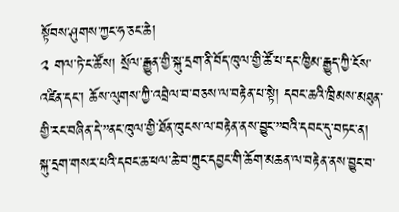སྟོབས་ཤུགས་ཀྱང་ཧ་ཅང་ཆེ།
༢ གལ་ཏེ་ང་ཚོས། སྲོལ་རྒྱུན་གྱི་སྐུ་དྲག་ནི་བོད་ཁུལ་གྱི་ཚོ་པ་དང་ཁྱིམ་རྒྱུད་ཀྱི་ངོས་འཛིན་དང་། ཆོས་ལུགས་ཀྱི་འབྲེལ་བ་བཅས་ལ་བརྟེན་པ་སྟེ། དབང་ཆའི་ཁྲིམས་མཐུན་གྱི་རང་བཞིན་དེ་”ནང་ཁུལ་གྱི་ཐོན་ཁུངས་ལ་བརྟེན་ནས་བྱུང་”བའི་དབང་དུ་བཏང་ན། སྐུ་དྲག་གསར་པའི་དབང་ཆ་ཕལ་ཆེ་བ་ཀྲུང་དབྱང་གི་ཆོག་མཆན་ལ་བརྟེན་ནས་བྱུང་བ་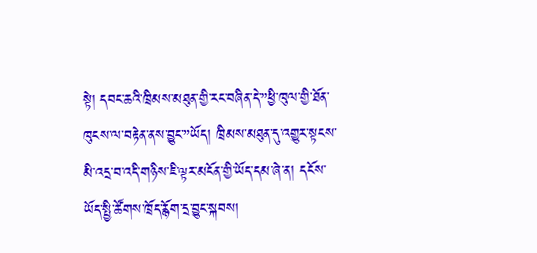སྟེ། དབང་ཆའི་ཁྲིམས་མཐུན་གྱི་རང་བཞིན་དེ་”ཕྱི་ཁུལ་གྱི་ཐོན་ཁུངས་ལ་བརྟེན་ནས་བྱུང་”ཡོད། ཁྲིམས་མཐུན་དུ་འགྱུར་སྟངས་མི་འདྲ་བ་འདི་གཉིས་ཇི་ལྟར་མངོན་གྱི་ཡོད་དམ་ཞེ་ན། དངོས་ཡོད་སྤྱི་ཚོགས་ཁྲོད་རྙོག་དྲ་བྱུང་སྐབས།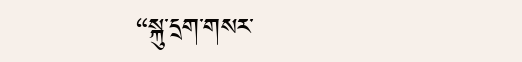“སྐུ་དྲག་གསར་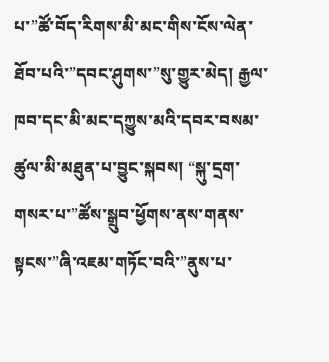པ་”ཚོ་བོད་རིགས་མི་མང་གིས་ངོས་ལེན་ཐོབ་པའི་”དབང་ཤུགས་”སུ་གྱུར་མེད། རྒྱལ་ཁབ་དང་མི་མང་དཀྱུས་མའི་དབར་བསམ་ཚུལ་མི་མཐུན་པ་བྱུང་སྐབས། “སྐུ་དྲག་གསར་པ་”ཚོས་སྒྲུབ་ཕྱོགས་ནས་གནས་སྟངས་”ཞི་འཇམ་གཏོང་བའི་”ནུས་པ་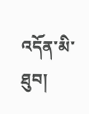འདོན་མི་ཐུབ།